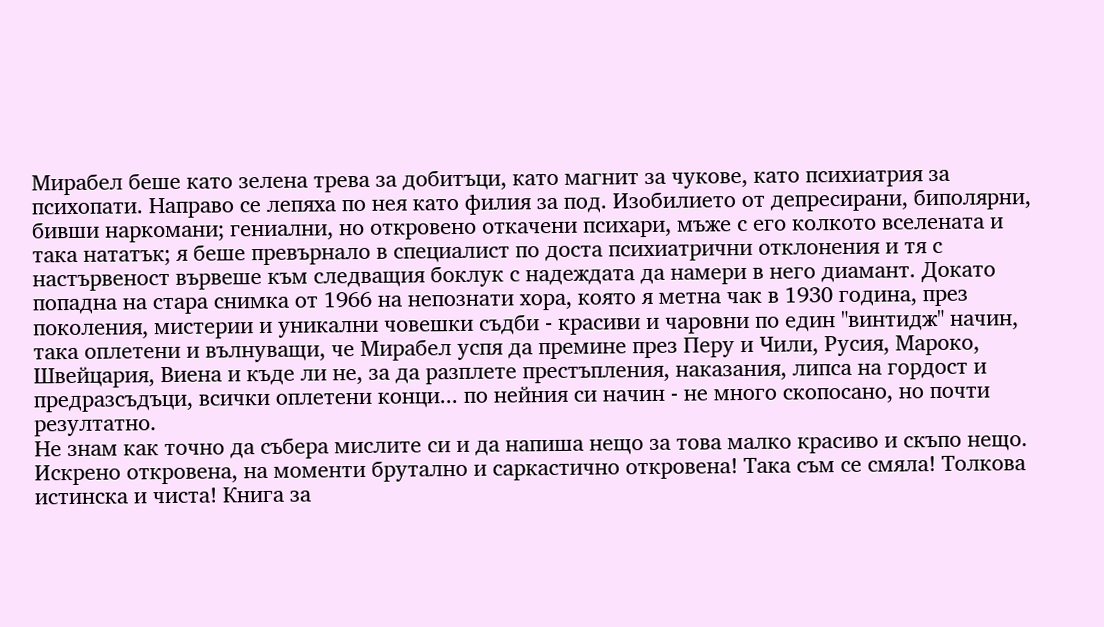Мирабел беше като зелена трева за добитъци, като магнит за чукове, като психиатрия за психопати. Направо се лепяха по нея като филия за под. Изобилието от депресирани, биполярни, бивши наркомани; гениални, но откровено откачени психари, мъже с его колкото вселената и така нататък; я беше превърнало в специалист по доста психиатрични отклонения и тя с настървеност вървеше към следващия боклук с надеждата да намери в него диамант. Докато попадна на стара снимка от 1966 на непознати хора, която я метна чак в 1930 година, през поколения, мистерии и уникални човешки съдби - красиви и чаровни по един "винтидж" начин, така оплетени и вълнуващи, че Мирабел успя да премине през Перу и Чили, Русия, Мароко, Швейцария, Виена и къде ли не, за да разплете престъпления, наказания, липса на гордост и предразсъдъци, всички оплетени конци... по нейния си начин - не много скопосано, но почти резултатно.
Не знам как точно да събера мислите си и да напиша нещо за това малко красиво и скъпо нещо. Искрено откровена, на моменти брутално и саркастично откровена! Така съм се смяла! Толкова истинска и чиста! Книга за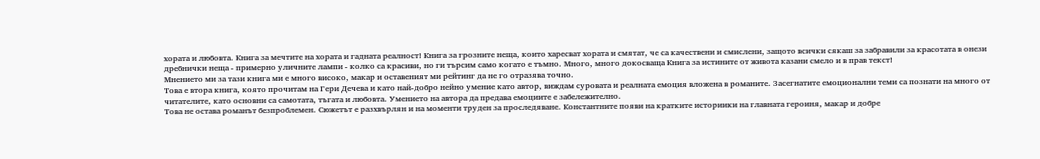хората и любовта. Книга за мечтите на хората и гадната реалност! Книга за грозните неща, които харесват хората и смятат, че са качествени и смислени, защото всички сякаш за забравили за красотата в онези дребнички неща - примерно уличните лампи - колко са красиви, но ги търсим само когато е тъмно. Много, много докосваща Книга за истините от живота казани смело и в прав текст!
Мнението ми за тази книга ми е много високо, макар и оставеният ми рейтинг да не го отразява точно.
Това е втора книга, която прочитам на Гери Дечева и като най-добро нейно умение като автор, виждам суровата и реалната емоция вложена в романите. Засегнатите емоционални теми са познати на много от читателите, като основни са самотата, тъгата и любовта. Умението на автора да предава емоциите е забележително.
Това не остава романът безпроблемен. Сюжетът е разхвърлян и на моменти труден за проследяване. Константните появи на кратките историики на главната героиня, макар и добре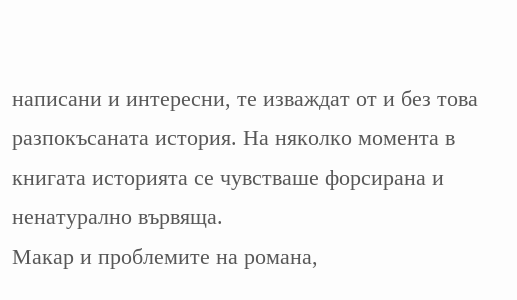написани и интересни, те изваждат от и без това разпокъсаната история. На няколко момента в книгата историята се чувстваше форсирана и ненатурално вървяща.
Макар и проблемите на романа,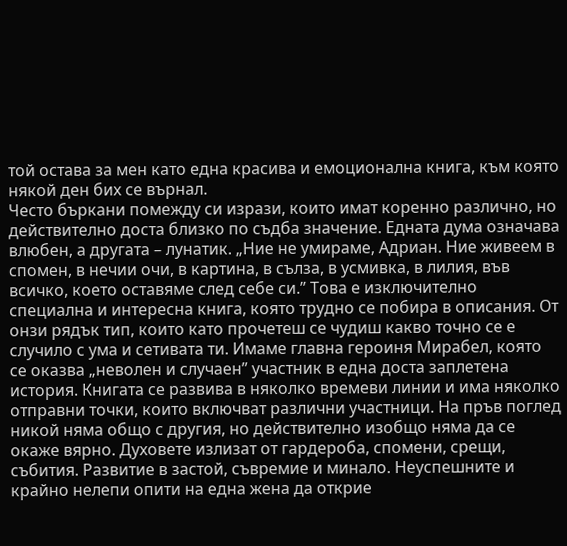той остава за мен като една красива и емоционална книга, към която някой ден бих се върнал.
Често бъркани помежду си изрази, които имат коренно различно, но действително доста близко по съдба значение. Едната дума означава влюбен, а другата – лунатик. „Ние не умираме, Адриан. Ние живеем в спомен, в нечии очи, в картина, в сълза, в усмивка, в лилия, във всичко, което оставяме след себе си.” Това е изключително специална и интересна книга, която трудно се побира в описания. От онзи рядък тип, които като прочетеш се чудиш какво точно се е случило с ума и сетивата ти. Имаме главна героиня Мирабел, която се оказва „неволен и случаен” участник в една доста заплетена история. Книгата се развива в няколко времеви линии и има няколко отправни точки, които включват различни участници. На пръв поглед никой няма общо с другия, но действително изобщо няма да се окаже вярно. Духовете излизат от гардероба, спомени, срещи, събития. Развитие в застой, съвремие и минало. Неуспешните и крайно нелепи опити на една жена да открие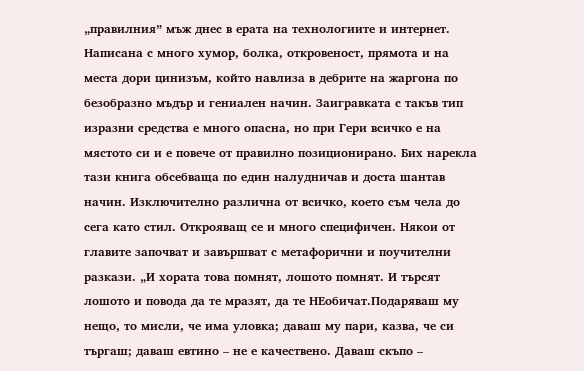„правилния” мъж днес в ерата на технологиите и интернет. Написана с много хумор, болка, откровеност, прямота и на места дори цинизъм, който навлиза в дебрите на жаргона по безобразно мъдър и гениален начин. Заигравката с такъв тип изразни средства е много опасна, но при Гери всичко е на мястото си и е повече от правилно позиционирано. Бих нарекла тази книга обсебваща по един налудничав и доста шантав начин. Изключително различна от всичко, което съм чела до сега като стил. Открояващ се и много специфичен. Някои от главите започват и завършват с метафорични и поучителни разкази. „И хората това помнят, лошото помнят. И търсят лошото и повода да те мразят, да те НЕобичат.Подаряваш му нещо, то мисли, че има уловка; даваш му пари, казва, че си търгаш; даваш евтино – не е качествено. Даваш скъпо –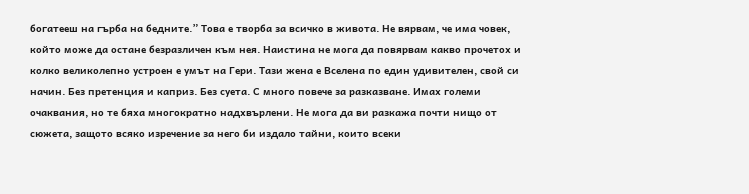богатееш на гърба на бедните.” Това е творба за всичко в живота. Не вярвам, че има човек, който може да остане безразличен към нея. Наистина не мога да повярвам какво прочетох и колко великолепно устроен е умът на Гери. Тази жена е Вселена по един удивителен, свой си начин. Без претенция и каприз. Без суета. С много повече за разказване. Имах големи очаквания, но те бяха многократно надхвърлени. Не мога да ви разкажа почти нищо от сюжета, защото всяко изречение за него би издало тайни, които всеки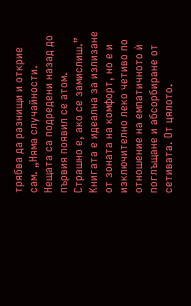трябва да разнищи и открие сам. „Няма случайности. Нещата са подредени назад до първия появил се атом. Страшно е, ако се замислиш.” Книгата е идеална за излизане от зоната на комфорт, но е и изключително леко четиво по отношение на емпатичното ѝ поглъщане и абсорбиране от сетивата. От цялото.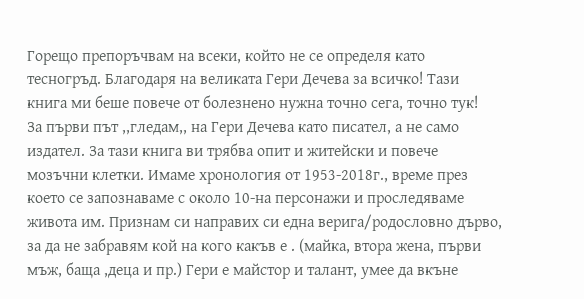Горещо препоръчвам на всеки, който не се определя като тесногръд. Благодаря на великата Гери Дечева за всичко! Тази книга ми беше повече от болезнено нужна точно сега, точно тук!
За първи път ,,гледам,, на Гери Дечева като писател, а не само издател. За тази книга ви трябва опит и житейски и повече мозъчни клетки. Имаме хронология от 1953-2018г., време през което се запознаваме с около 10-на персонажи и проследяваме живота им. Признам си направих си една верига/родословно дърво, за да не забравям кой на кого какъв е . (майка, втора жена, първи мъж, баща ,деца и пр.) Гери е майстор и талант, умее да вкъне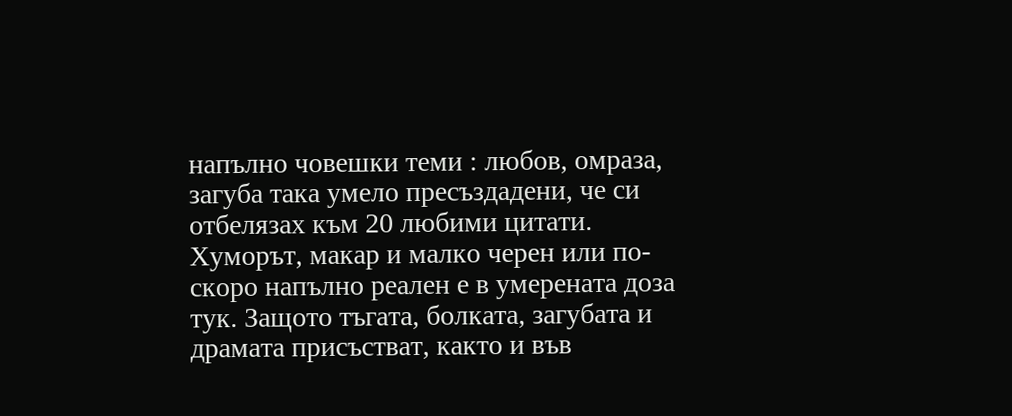напълно човешки теми : любов, омраза, загуба така умело пресъздадени, че си отбелязах към 20 любими цитати. Хуморът, макар и малко черен или по-скоро напълно реален е в умерената доза тук. Защото тъгата, болката, загубата и драмата присъстват, както и във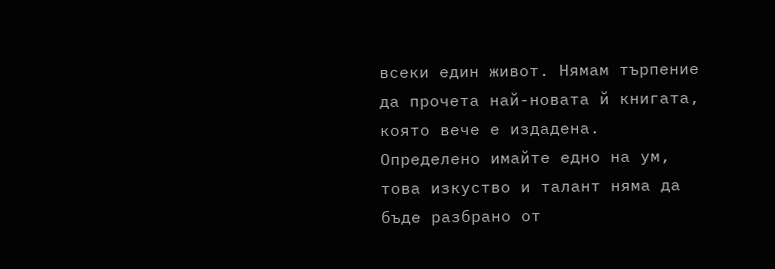всеки един живот. Нямам търпение да прочета най-новата й книгата, която вече е издадена. Определено имайте едно на ум, това изкуство и талант няма да бъде разбрано от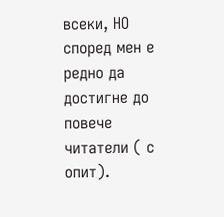всеки, НО според мен е редно да достигне до повече читатели ( с опит).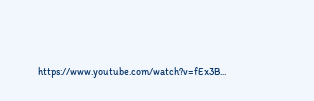https://www.youtube.com/watch?v=fEx3B...